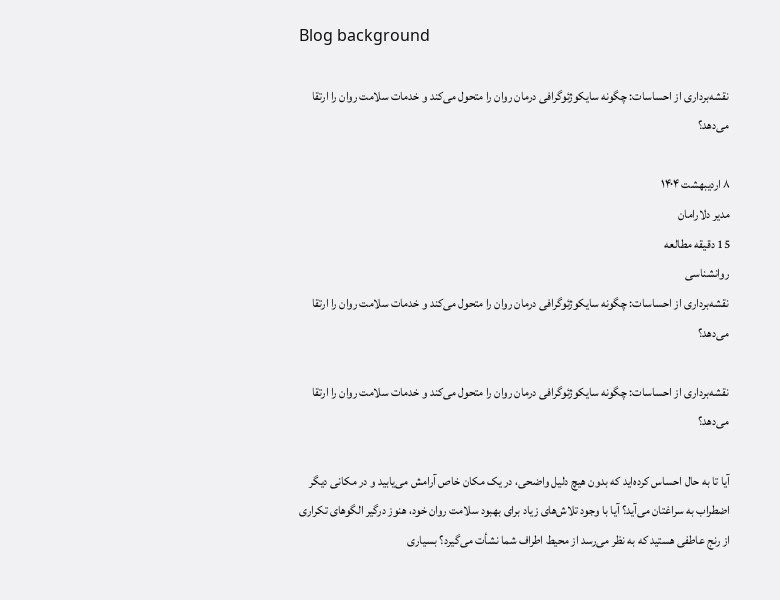Blog background

نقشه‌برداری از احساسات: چگونه سایکوژئوگرافی درمان روان را متحول می‌کند و خدمات سلامت روان را ارتقا می‌دهد؟

۸ اردیبهشت ۱۴۰۴
مدیر دلارامان
15 دقیقه مطالعه
روانشناسی
نقشه‌برداری از احساسات: چگونه سایکوژئوگرافی درمان روان را متحول می‌کند و خدمات سلامت روان را ارتقا می‌دهد؟

نقشه‌برداری از احساسات: چگونه سایکوژئوگرافی درمان روان را متحول می‌کند و خدمات سلامت روان را ارتقا می‌دهد؟

آیا تا به حال احساس کرده‌اید که بدون هیچ دلیل واضحی، در یک مکان خاص آرامش می‌یابید و در مکانی دیگر اضطراب به سراغتان می‌آید؟ آیا با وجود تلاش‌های زیاد برای بهبود سلامت روان خود، هنوز درگیر الگوهای تکراری از رنج عاطفی هستید که به نظر می‌رسد از محیط اطراف شما نشأت می‌گیرد؟ بسیاری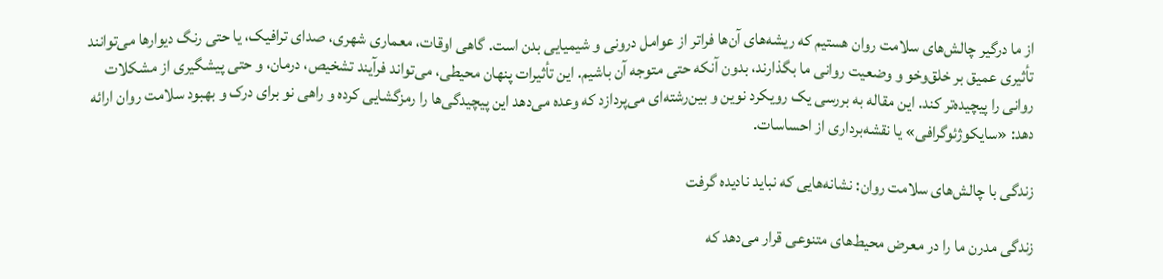از ما درگیر چالش‌های سلامت روان هستیم که ریشه‌های آن‌ها فراتر از عوامل درونی و شیمیایی بدن است. گاهی اوقات، معماری شهری، صدای ترافیک، یا حتی رنگ دیوارها می‌توانند تأثیری عمیق بر خلق‌وخو و وضعیت روانی ما بگذارند، بدون آنکه حتی متوجه آن باشیم. این تأثیرات پنهان محیطی، می‌تواند فرآیند تشخیص، درمان، و حتی پیشگیری از مشکلات روانی را پیچیده‌تر کند. این مقاله به بررسی یک رویکرد نوین و بین‌رشته‌ای می‌پردازد که وعده می‌دهد این پیچیدگی‌ها را رمزگشایی کرده و راهی نو برای درک و بهبود سلامت روان ارائه دهد: «سایکوژئوگرافی» یا نقشه‌برداری از احساسات.

زندگی با چالش‌های سلامت روان: نشانه‌هایی که نباید نادیده گرفت

زندگی مدرن ما را در معرض محیط‌های متنوعی قرار می‌دهد که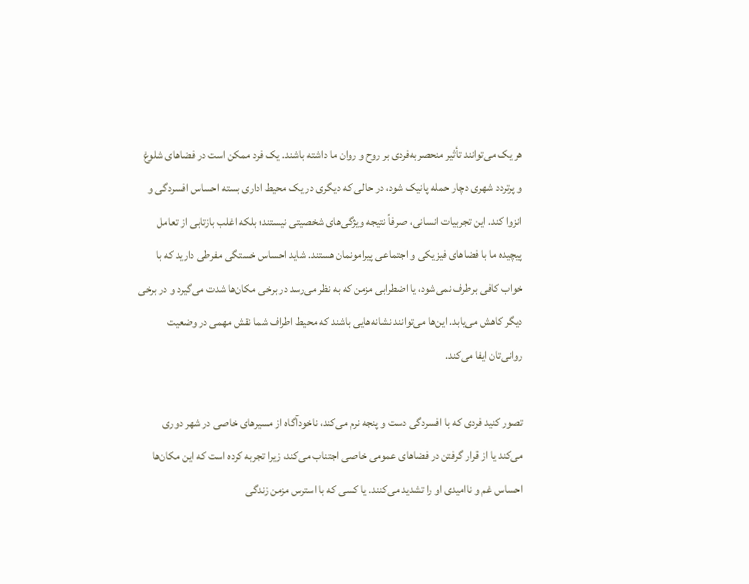هر یک می‌توانند تأثیر منحصربه‌فردی بر روح و روان ما داشته باشند. یک فرد ممکن است در فضاهای شلوغ و پرتردد شهری دچار حمله پانیک شود، در حالی که دیگری در یک محیط اداری بسته احساس افسردگی و انزوا کند. این تجربیات انسانی، صرفاً نتیجه ویژگی‌های شخصیتی نیستند؛ بلکه اغلب بازتابی از تعامل پیچیده ما با فضاهای فیزیکی و اجتماعی پیرامونمان هستند. شاید احساس خستگی مفرطی دارید که با خواب کافی برطرف نمی‌شود، یا اضطرابی مزمن که به نظر می‌رسد در برخی مکان‌ها شدت می‌گیرد و در برخی دیگر کاهش می‌یابد. این‌ها می‌توانند نشانه‌هایی باشند که محیط اطراف شما نقش مهمی در وضعیت روانی‌تان ایفا می‌کند.

تصور کنید فردی که با افسردگی دست و پنجه نرم می‌کند، ناخودآگاه از مسیرهای خاصی در شهر دوری می‌کند یا از قرار گرفتن در فضاهای عمومی خاصی اجتناب می‌کند، زیرا تجربه کرده است که این مکان‌ها احساس غم و ناامیدی او را تشدید می‌کنند. یا کسی که با استرس مزمن زندگی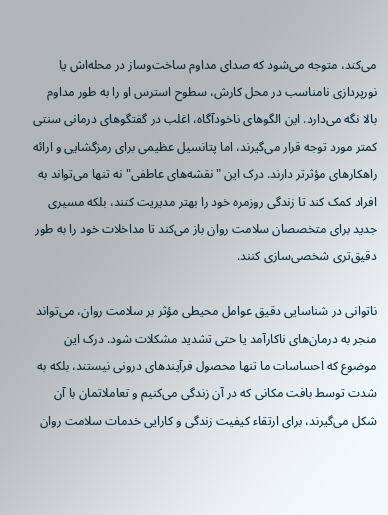می‌کند، متوجه می‌شود که صدای مداوم ساخت‌وساز در محله‌اش یا نورپردازی نامناسب در محل کارش، سطوح استرس او را به طور مداوم بالا نگه می‌دارد. این الگوهای ناخودآگاه، اغلب در گفتگوهای درمانی سنتی کمتر مورد توجه قرار می‌گیرند، اما پتانسیل عظیمی برای رمزگشایی و ارائه راهکارهای مؤثرتر دارند. درک این "نقشه‌های عاطفی" نه تنها می‌تواند به افراد کمک کند تا زندگی روزمره خود را بهتر مدیریت کنند، بلکه مسیری جدید برای متخصصان سلامت روان باز می‌کند تا مداخلات خود را به طور دقیق‌تری شخصی‌سازی کنند.

ناتوانی در شناسایی دقیق عوامل محیطی مؤثر بر سلامت روان، می‌تواند منجر به درمان‌های ناکارآمد یا حتی تشدید مشکلات شود. درک این موضوع که احساسات ما تنها محصول فرآیندهای درونی نیستند، بلکه به شدت توسط بافت مکانی که در آن زندگی می‌کنیم و تعاملاتمان با آن شکل می‌گیرند، برای ارتقاء کیفیت زندگی و کارایی خدمات سلامت روان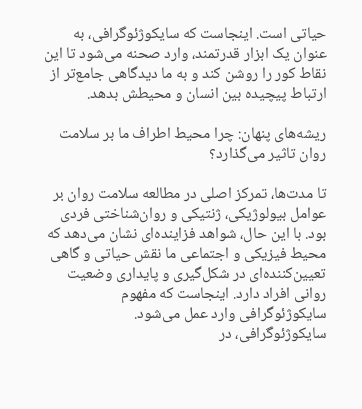حیاتی است. اینجاست که سایکوژئوگرافی، به عنوان یک ابزار قدرتمند، وارد صحنه می‌شود تا این نقاط کور را روشن کند و به ما دیدگاهی جامع‌تر از ارتباط پیچیده بین انسان و محیطش بدهد.

ریشه‌های پنهان: چرا محیط اطراف ما بر سلامت روان تاثیر می‌گذارد؟

تا مدت‌ها، تمرکز اصلی در مطالعه سلامت روان بر عوامل بیولوژیکی، ژنتیکی و روان‌شناختی فردی بود. با این حال، شواهد فزاینده‌ای نشان می‌دهد که محیط فیزیکی و اجتماعی ما نقش حیاتی و گاهی تعیین‌کننده‌ای در شکل‌گیری و پایداری وضعیت روانی افراد دارد. اینجاست که مفهوم سایکوژئوگرافی وارد عمل می‌شود. سایکوژئوگرافی، در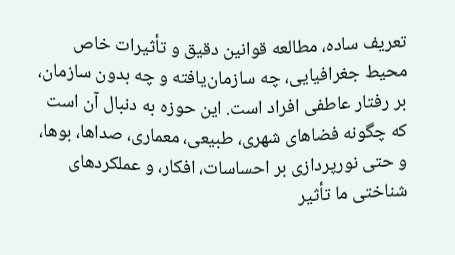تعریف ساده، مطالعه قوانین دقیق و تأثیرات خاص محیط جغرافیایی، چه سازمان‌یافته و چه بدون سازمان، بر رفتار عاطفی افراد است. این حوزه به دنبال آن است که چگونه فضاهای شهری، طبیعی، معماری، صداها، بوها، و حتی نورپردازی بر احساسات، افکار، و عملکردهای شناختی ما تأثیر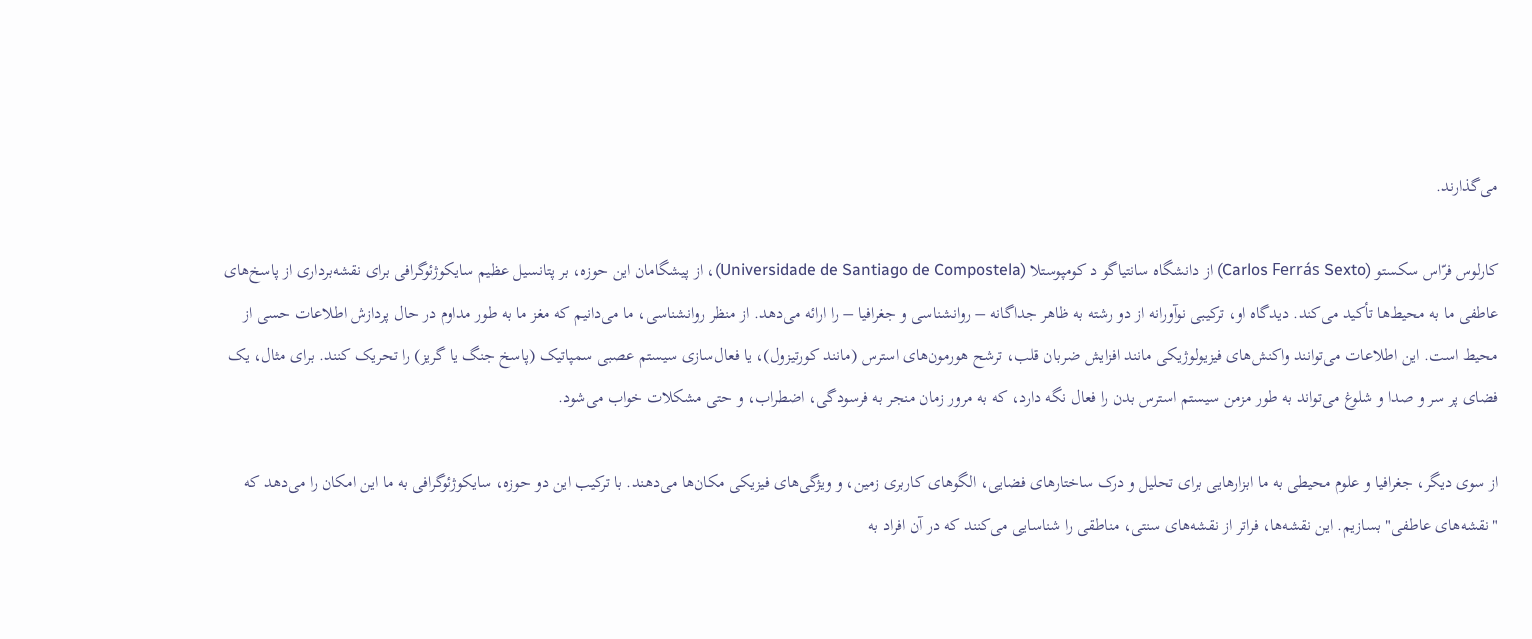می‌گذارند.

کارلوس فرّاس سکستو (Carlos Ferrás Sexto) از دانشگاه سانتیاگو د کومپوستلا (Universidade de Santiago de Compostela)، از پیشگامان این حوزه، بر پتانسیل عظیم سایکوژئوگرافی برای نقشه‌برداری از پاسخ‌های عاطفی ما به محیط‌ها تأکید می‌کند. دیدگاه او، ترکیبی نوآورانه از دو رشته به ظاهر جداگانه – روانشناسی و جغرافیا – را ارائه می‌دهد. از منظر روانشناسی، ما می‌دانیم که مغز ما به طور مداوم در حال پردازش اطلاعات حسی از محیط است. این اطلاعات می‌توانند واکنش‌های فیزیولوژیکی مانند افزایش ضربان قلب، ترشح هورمون‌های استرس (مانند کورتیزول)، یا فعال‌سازی سیستم عصبی سمپاتیک (پاسخ جنگ یا گریز) را تحریک کنند. برای مثال، یک فضای پر سر و صدا و شلوغ می‌تواند به طور مزمن سیستم استرس بدن را فعال نگه دارد، که به مرور زمان منجر به فرسودگی، اضطراب، و حتی مشکلات خواب می‌شود.

از سوی دیگر، جغرافیا و علوم محیطی به ما ابزارهایی برای تحلیل و درک ساختارهای فضایی، الگوهای کاربری زمین، و ویژگی‌های فیزیکی مکان‌ها می‌دهند. با ترکیب این دو حوزه، سایکوژئوگرافی به ما این امکان را می‌دهد که "نقشه‌های عاطفی" بسازیم. این نقشه‌ها، فراتر از نقشه‌های سنتی، مناطقی را شناسایی می‌کنند که در آن افراد به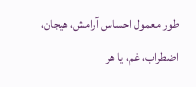طور معمول احساس آرامش، هیجان، اضطراب، غم، یا هر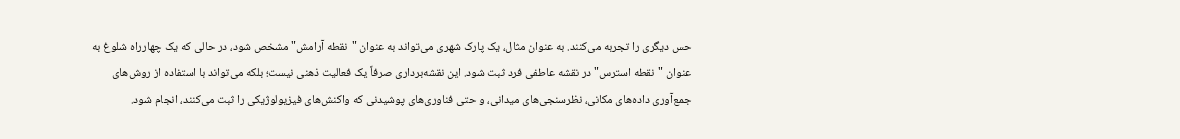حس دیگری را تجربه می‌کنند. به عنوان مثال، یک پارک شهری می‌تواند به عنوان "نقطه آرامش" مشخص شود، در حالی که یک چهارراه شلوغ به عنوان "نقطه استرس" در نقشه عاطفی فرد ثبت شود. این نقشه‌برداری صرفاً یک فعالیت ذهنی نیست؛ بلکه می‌تواند با استفاده از روش‌های جمع‌آوری داده‌های مکانی، نظرسنجی‌های میدانی، و حتی فناوری‌های پوشیدنی که واکنش‌های فیزیولوژیکی را ثبت می‌کنند، انجام شود.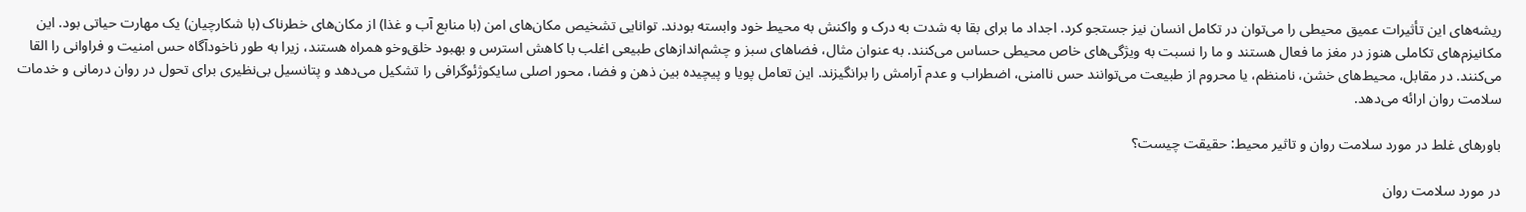ریشه‌های این تأثیرات عمیق محیطی را می‌توان در تکامل انسان نیز جستجو کرد. اجداد ما برای بقا به شدت به درک و واکنش به محیط خود وابسته بودند. توانایی تشخیص مکان‌های امن (با منابع آب و غذا) از مکان‌های خطرناک (با شکارچیان) یک مهارت حیاتی بود. این مکانیزم‌های تکاملی هنوز در مغز ما فعال هستند و ما را نسبت به ویژگی‌های خاص محیطی حساس می‌کنند. به عنوان مثال، فضاهای سبز و چشم‌اندازهای طبیعی اغلب با کاهش استرس و بهبود خلق‌وخو همراه هستند، زیرا به طور ناخودآگاه حس امنیت و فراوانی را القا می‌کنند. در مقابل، محیط‌های خشن، نامنظم، یا محروم از طبیعت می‌توانند حس ناامنی، اضطراب و عدم آرامش را برانگیزند. این تعامل پویا و پیچیده بین ذهن و فضا، محور اصلی سایکوژئوگرافی را تشکیل می‌دهد و پتانسیل بی‌نظیری برای تحول در روان درمانی و خدمات سلامت روان ارائه می‌دهد.

باورهای غلط در مورد سلامت روان و تاثیر محیط: حقیقت چیست؟

در مورد سلامت روان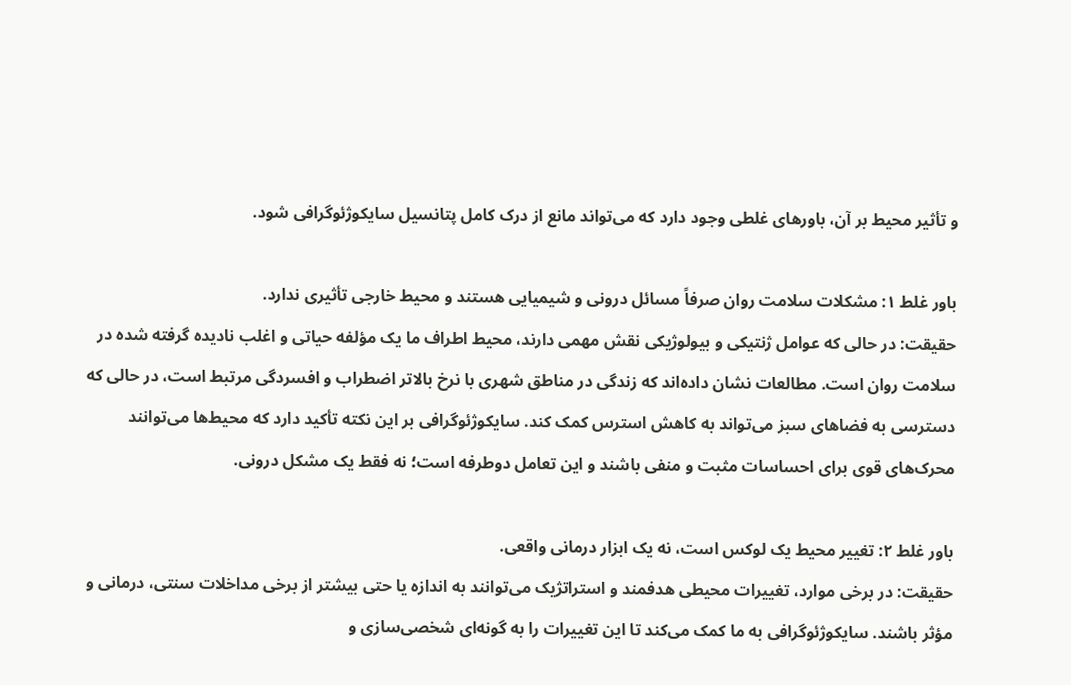و تأثیر محیط بر آن، باورهای غلطی وجود دارد که می‌تواند مانع از درک کامل پتانسیل سایکوژئوگرافی شود.

باور غلط ۱: مشکلات سلامت روان صرفاً مسائل درونی و شیمیایی هستند و محیط خارجی تأثیری ندارد.
حقیقت: در حالی که عوامل ژنتیکی و بیولوژیکی نقش مهمی دارند، محیط اطراف ما یک مؤلفه حیاتی و اغلب نادیده گرفته شده در سلامت روان است. مطالعات نشان داده‌اند که زندگی در مناطق شهری با نرخ بالاتر اضطراب و افسردگی مرتبط است، در حالی که دسترسی به فضاهای سبز می‌تواند به کاهش استرس کمک کند. سایکوژئوگرافی بر این نکته تأکید دارد که محیط‌ها می‌توانند محرک‌های قوی برای احساسات مثبت و منفی باشند و این تعامل دوطرفه است؛ نه فقط یک مشکل درونی.

باور غلط ۲: تغییر محیط یک لوکس است، نه یک ابزار درمانی واقعی.
حقیقت: در برخی موارد، تغییرات محیطی هدفمند و استراتژیک می‌توانند به اندازه یا حتی بیشتر از برخی مداخلات سنتی، درمانی و مؤثر باشند. سایکوژئوگرافی به ما کمک می‌کند تا این تغییرات را به گونه‌ای شخصی‌سازی و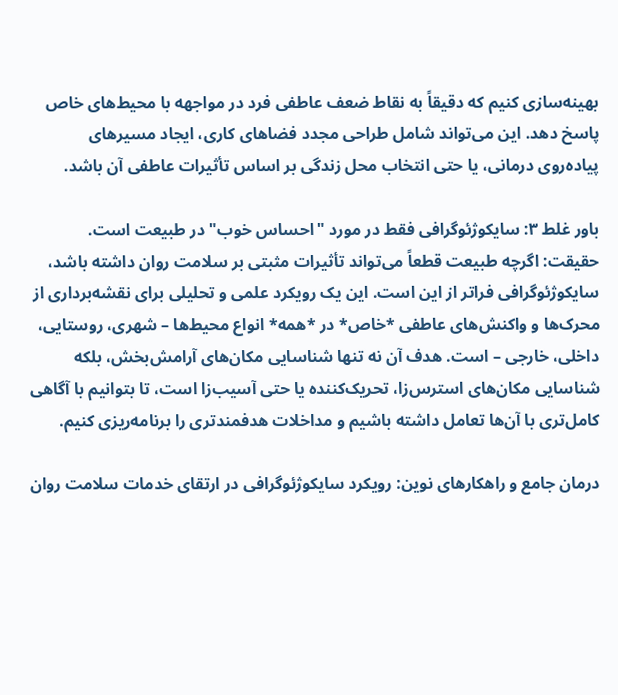بهینه‌سازی کنیم که دقیقاً به نقاط ضعف عاطفی فرد در مواجهه با محیط‌های خاص پاسخ دهد. این می‌تواند شامل طراحی مجدد فضاهای کاری، ایجاد مسیرهای پیاده‌روی درمانی، یا حتی انتخاب محل زندگی بر اساس تأثیرات عاطفی آن باشد.

باور غلط ۳: سایکوژئوگرافی فقط در مورد "احساس خوب" در طبیعت است.
حقیقت: اگرچه طبیعت قطعاً می‌تواند تأثیرات مثبتی بر سلامت روان داشته باشد، سایکوژئوگرافی فراتر از این است. این یک رویکرد علمی و تحلیلی برای نقشه‌برداری از محرک‌ها و واکنش‌های عاطفی *خاص* در *همه* انواع محیط‌ها – شهری، روستایی، داخلی، خارجی – است. هدف آن نه تنها شناسایی مکان‌های آرامش‌بخش، بلکه شناسایی مکان‌های استرس‌زا، تحریک‌کننده یا حتی آسیب‌زا است، تا بتوانیم با آگاهی کامل‌تری با آن‌ها تعامل داشته باشیم و مداخلات هدفمندتری را برنامه‌ریزی کنیم.

درمان جامع و راهکارهای نوین: رویکرد سایکوژئوگرافی در ارتقای خدمات سلامت روان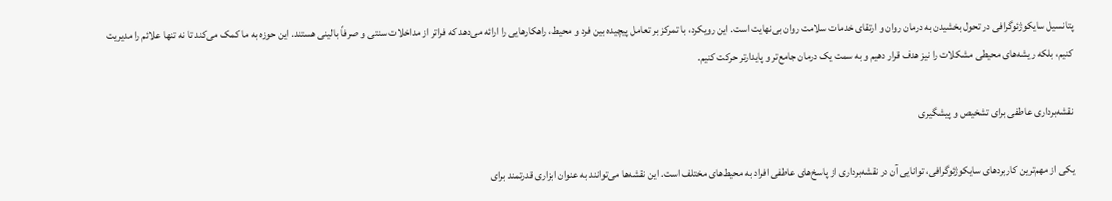پتانسیل سایکوژئوگرافی در تحول بخشیدن به درمان روان و ارتقای خدمات سلامت روان بی‌نهایت است. این رویکرد، با تمرکز بر تعامل پیچیده بین فرد و محیط، راهکارهایی را ارائه می‌دهد که فراتر از مداخلات سنتی و صرفاً بالینی هستند. این حوزه به ما کمک می‌کند تا نه تنها علائم را مدیریت کنیم، بلکه ریشه‌های محیطی مشکلات را نیز هدف قرار دهیم و به سمت یک درمان جامع‌تر و پایدارتر حرکت کنیم.

نقشه‌برداری عاطفی برای تشخیص و پیشگیری

یکی از مهم‌ترین کاربردهای سایکوژئوگرافی، توانایی آن در نقشه‌برداری از پاسخ‌های عاطفی افراد به محیط‌های مختلف است. این نقشه‌ها می‌توانند به عنوان ابزاری قدرتمند برای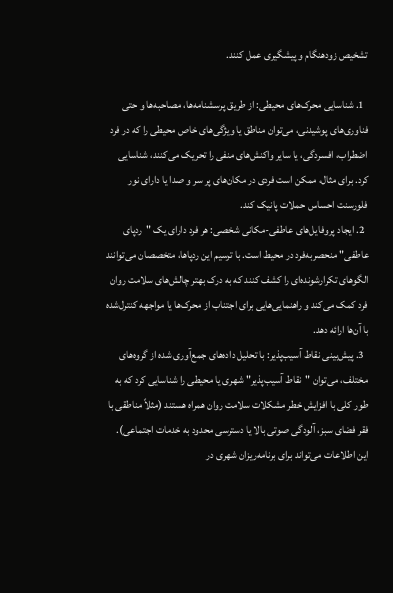تشخیص زودهنگام و پیشگیری عمل کنند.

  1. شناسایی محرک‌های محیطی: از طریق پرسشنامه‌ها، مصاحبه‌ها و حتی فناوری‌های پوشیدنی، می‌توان مناطق یا ویژگی‌های خاص محیطی را که در فرد اضطراب، افسردگی، یا سایر واکنش‌های منفی را تحریک می‌کنند، شناسایی کرد. برای مثال، ممکن است فردی در مکان‌های پر سر و صدا یا دارای نور فلورسنت احساس حملات پانیک کند.
  2. ایجاد پروفایل‌های عاطفی-مکانی شخصی: هر فرد دارای یک "ردپای عاطفی" منحصربه‌فرد در محیط است. با ترسیم این ردپاها، متخصصان می‌توانند الگوهای تکرارشونده‌ای را کشف کنند که به درک بهتر چالش‌های سلامت روان فرد کمک می‌کند و راهنمایی‌هایی برای اجتناب از محرک‌ها یا مواجهه کنترل‌شده با آن‌ها ارائه دهد.
  3. پیش‌بینی نقاط آسیب‌پذیر: با تحلیل داده‌های جمع‌آوری شده از گروه‌های مختلف، می‌توان "نقاط آسیب‌پذیر" شهری یا محیطی را شناسایی کرد که به طور کلی با افزایش خطر مشکلات سلامت روان همراه هستند (مثلاً مناطقی با فقر فضای سبز، آلودگی صوتی بالا یا دسترسی محدود به خدمات اجتماعی). این اطلاعات می‌تواند برای برنامه‌ریزان شهری در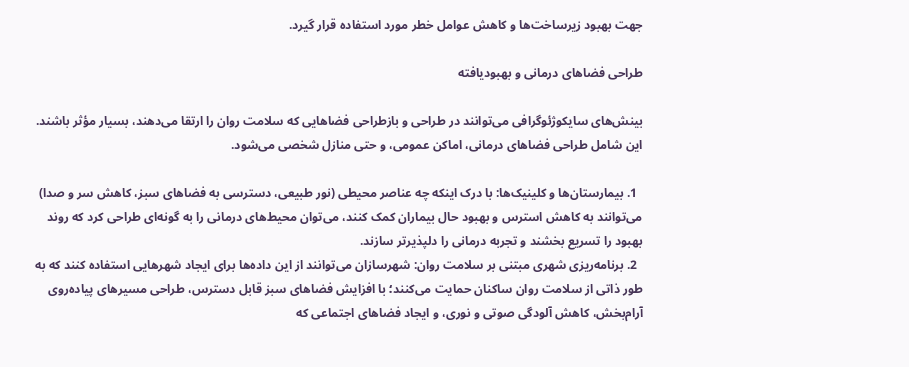جهت بهبود زیرساخت‌ها و کاهش عوامل خطر مورد استفاده قرار گیرد.

طراحی فضاهای درمانی و بهبودیافته

بینش‌های سایکوژئوگرافی می‌توانند در طراحی و بازطراحی فضاهایی که سلامت روان را ارتقا می‌دهند، بسیار مؤثر باشند. این شامل طراحی فضاهای درمانی، اماکن عمومی، و حتی منازل شخصی می‌شود.

  1. بیمارستان‌ها و کلینیک‌ها: با درک اینکه چه عناصر محیطی (نور طبیعی، دسترسی به فضاهای سبز، کاهش سر و صدا) می‌توانند به کاهش استرس و بهبود حال بیماران کمک کنند، می‌توان محیط‌های درمانی را به گونه‌ای طراحی کرد که روند بهبود را تسریع بخشند و تجربه درمانی را دلپذیرتر سازند.
  2. برنامه‌ریزی شهری مبتنی بر سلامت روان: شهرسازان می‌توانند از این داده‌ها برای ایجاد شهرهایی استفاده کنند که به طور ذاتی از سلامت روان ساکنان حمایت می‌کنند؛ با افزایش فضاهای سبز قابل دسترس، طراحی مسیرهای پیاده‌روی آرام‌بخش، کاهش آلودگی صوتی و نوری، و ایجاد فضاهای اجتماعی که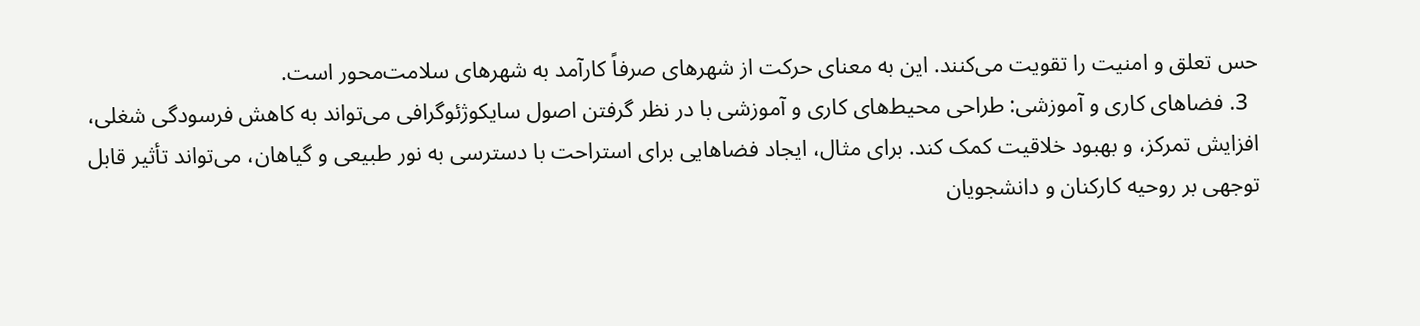حس تعلق و امنیت را تقویت می‌کنند. این به معنای حرکت از شهرهای صرفاً کارآمد به شهرهای سلامت‌محور است.
  3. فضاهای کاری و آموزشی: طراحی محیط‌های کاری و آموزشی با در نظر گرفتن اصول سایکوژئوگرافی می‌تواند به کاهش فرسودگی شغلی، افزایش تمرکز، و بهبود خلاقیت کمک کند. برای مثال، ایجاد فضاهایی برای استراحت با دسترسی به نور طبیعی و گیاهان، می‌تواند تأثیر قابل توجهی بر روحیه کارکنان و دانشجویان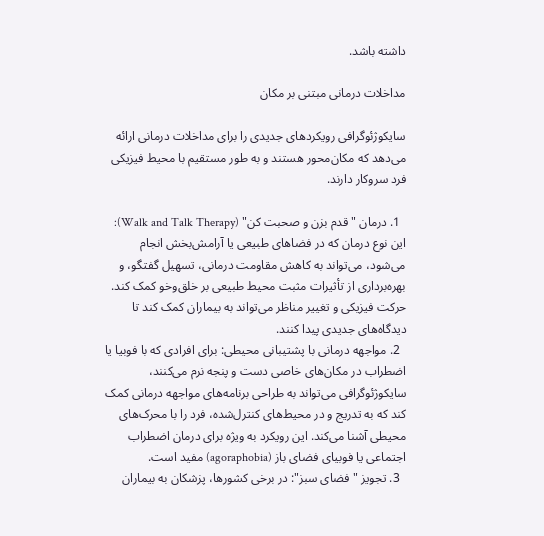داشته باشد.

مداخلات درمانی مبتنی بر مکان

سایکوژئوگرافی رویکردهای جدیدی را برای مداخلات درمانی ارائه می‌دهد که مکان‌محور هستند و به طور مستقیم با محیط فیزیکی فرد سروکار دارند.

  1. درمان "قدم بزن و صحبت کن" (Walk and Talk Therapy): این نوع درمان که در فضاهای طبیعی یا آرامش‌بخش انجام می‌شود، می‌تواند به کاهش مقاومت درمانی، تسهیل گفتگو، و بهره‌برداری از تأثیرات مثبت محیط طبیعی بر خلق‌وخو کمک کند. حرکت فیزیکی و تغییر مناظر می‌تواند به بیماران کمک کند تا دیدگاه‌های جدیدی پیدا کنند.
  2. مواجهه درمانی با پشتیبانی محیطی: برای افرادی که با فوبیا یا اضطراب در مکان‌های خاصی دست و پنجه نرم می‌کنند، سایکوژئوگرافی می‌تواند به طراحی برنامه‌های مواجهه درمانی کمک کند که به تدریج و در محیط‌های کنترل‌شده، فرد را با محرک‌های محیطی آشنا می‌کند. این رویکرد به ویژه برای درمان اضطراب اجتماعی یا فوبیای فضای باز (agoraphobia) مفید است.
  3. تجویز "فضای سبز": در برخی کشورها، پزشکان به بیماران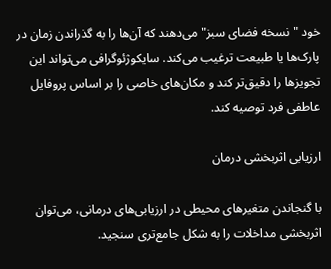خود "نسخه فضای سبز" می‌دهند که آن‌ها را به گذراندن زمان در پارک‌ها یا طبیعت ترغیب می‌کند. سایکوژئوگرافی می‌تواند این تجویزها را دقیق‌تر کند و مکان‌های خاصی را بر اساس پروفایل عاطفی فرد توصیه کند.

ارزیابی اثربخشی درمان

با گنجاندن متغیرهای محیطی در ارزیابی‌های درمانی، می‌توان اثربخشی مداخلات را به شکل جامع‌تری سنجید.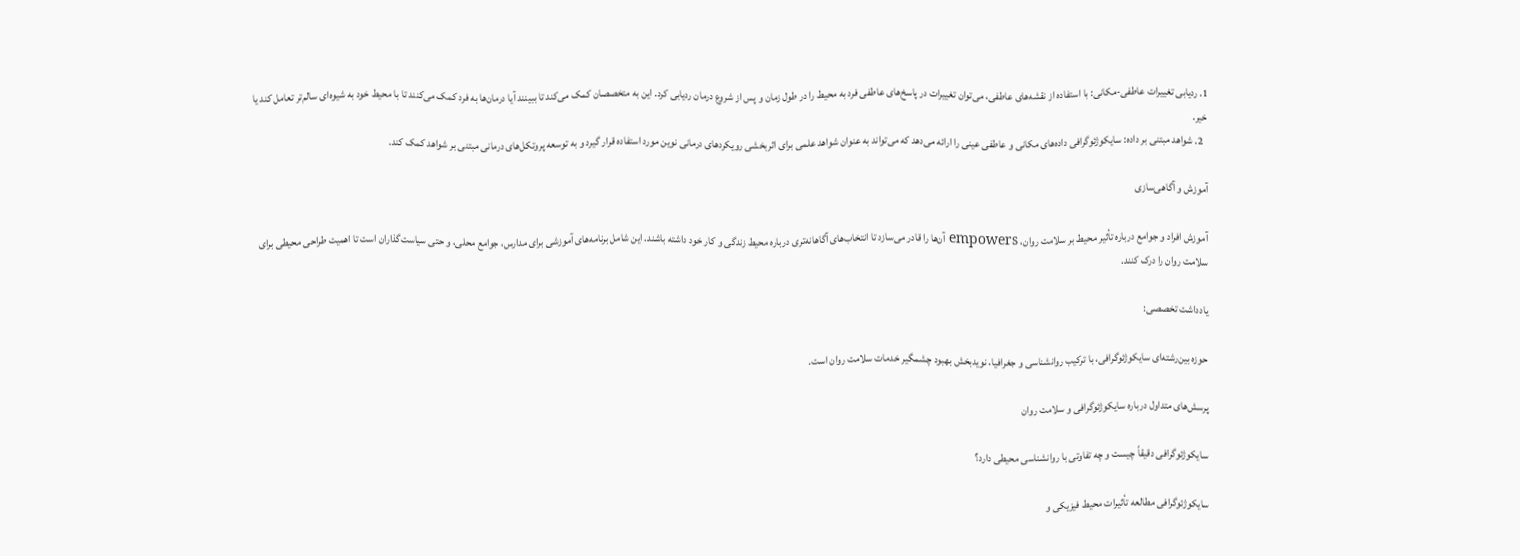1. ردیابی تغییرات عاطفی-مکانی: با استفاده از نقشه‌های عاطفی، می‌توان تغییرات در پاسخ‌های عاطفی فرد به محیط را در طول زمان و پس از شروع درمان ردیابی کرد. این به متخصصان کمک می‌کند تا ببینند آیا درمان‌ها به فرد کمک می‌کنند تا با محیط خود به شیوه‌ای سالم‌تر تعامل کند یا خیر.
  2. شواهد مبتنی بر داده: سایکوژئوگرافی داده‌های مکانی و عاطفی عینی را ارائه می‌دهد که می‌تواند به عنوان شواهد علمی برای اثربخشی رویکردهای درمانی نوین مورد استفاده قرار گیرد و به توسعه پروتکل‌های درمانی مبتنی بر شواهد کمک کند.

آموزش و آگاهی‌سازی

آموزش افراد و جوامع درباره تأثیر محیط بر سلامت روان، empowers آن‌ها را قادر می‌سازد تا انتخاب‌های آگاهانه‌تری درباره محیط زندگی و کار خود داشته باشند. این شامل برنامه‌های آموزشی برای مدارس، جوامع محلی، و حتی سیاست‌گذاران است تا اهمیت طراحی محیطی برای سلامت روان را درک کنند.

یادداشت تخصصی:

حوزه بین‌رشته‌ای سایکوژئوگرافی، با ترکیب روانشناسی و جغرافیا، نویدبخش بهبود چشمگیر خدمات سلامت روان است.

پرسش‌های متداول درباره سایکوژئوگرافی و سلامت روان

سایکوژئوگرافی دقیقاً چیست و چه تفاوتی با روانشناسی محیطی دارد؟

سایکوژئوگرافی مطالعه تأثیرات محیط فیزیکی و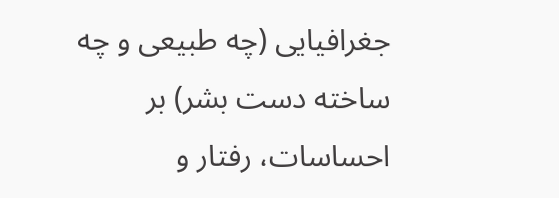جغرافیایی (چه طبیعی و چه ساخته دست بشر) بر احساسات، رفتار و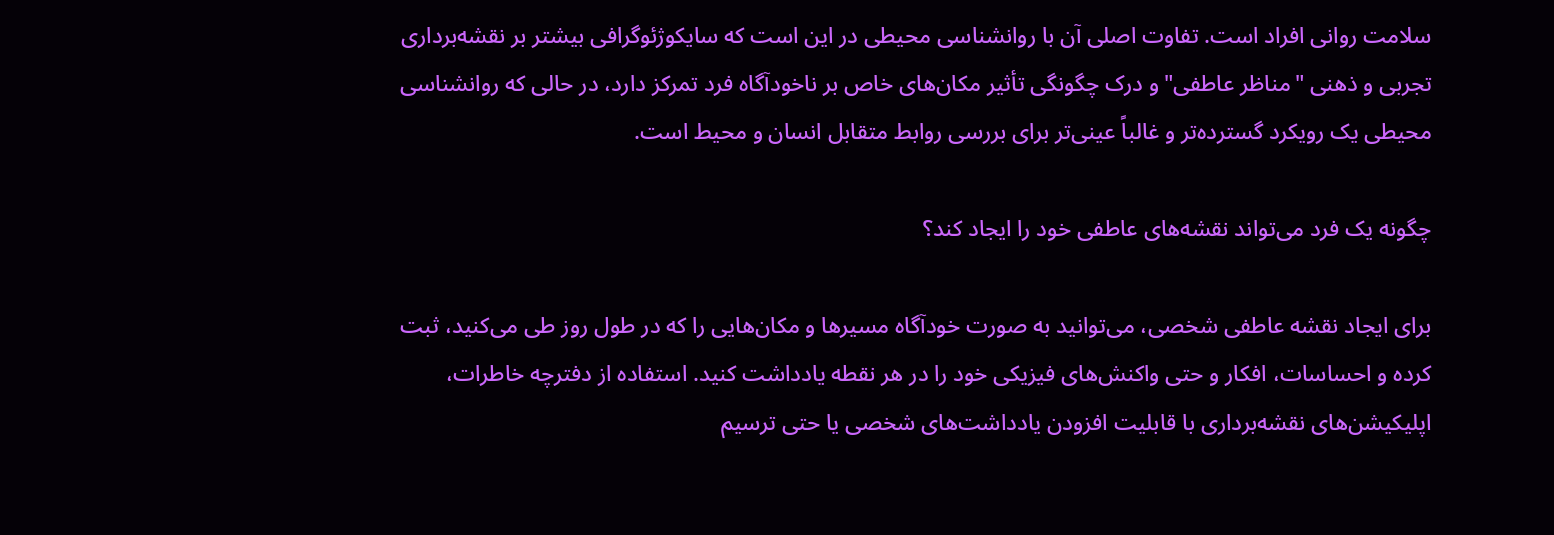سلامت روانی افراد است. تفاوت اصلی آن با روانشناسی محیطی در این است که سایکوژئوگرافی بیشتر بر نقشه‌برداری تجربی و ذهنی "مناظر عاطفی" و درک چگونگی تأثیر مکان‌های خاص بر ناخودآگاه فرد تمرکز دارد، در حالی که روانشناسی محیطی یک رویکرد گسترده‌تر و غالباً عینی‌تر برای بررسی روابط متقابل انسان و محیط است.

چگونه یک فرد می‌تواند نقشه‌های عاطفی خود را ایجاد کند؟

برای ایجاد نقشه عاطفی شخصی، می‌توانید به صورت خودآگاه مسیرها و مکان‌هایی را که در طول روز طی می‌کنید، ثبت کرده و احساسات، افکار و حتی واکنش‌های فیزیکی خود را در هر نقطه یادداشت کنید. استفاده از دفترچه خاطرات، اپلیکیشن‌های نقشه‌برداری با قابلیت افزودن یادداشت‌های شخصی یا حتی ترسیم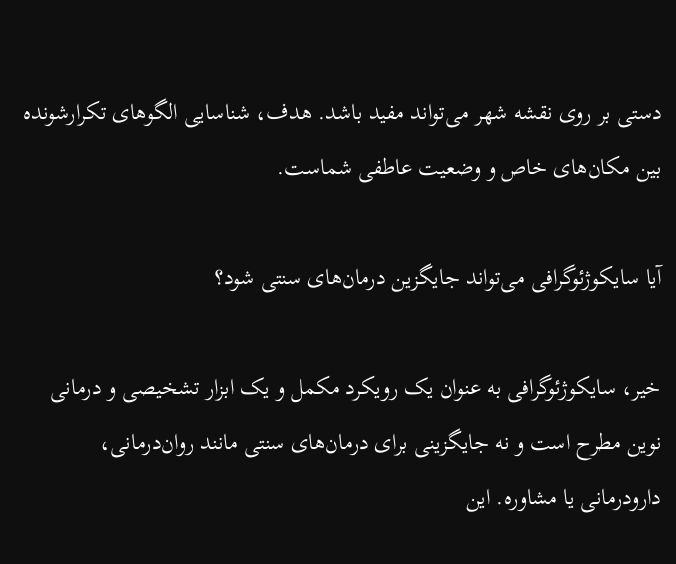دستی بر روی نقشه شهر می‌تواند مفید باشد. هدف، شناسایی الگوهای تکرارشونده بین مکان‌های خاص و وضعیت عاطفی شماست.

آیا سایکوژئوگرافی می‌تواند جایگزین درمان‌های سنتی شود؟

خیر، سایکوژئوگرافی به عنوان یک رویکرد مکمل و یک ابزار تشخیصی و درمانی نوین مطرح است و نه جایگزینی برای درمان‌های سنتی مانند روان‌درمانی، دارودرمانی یا مشاوره. این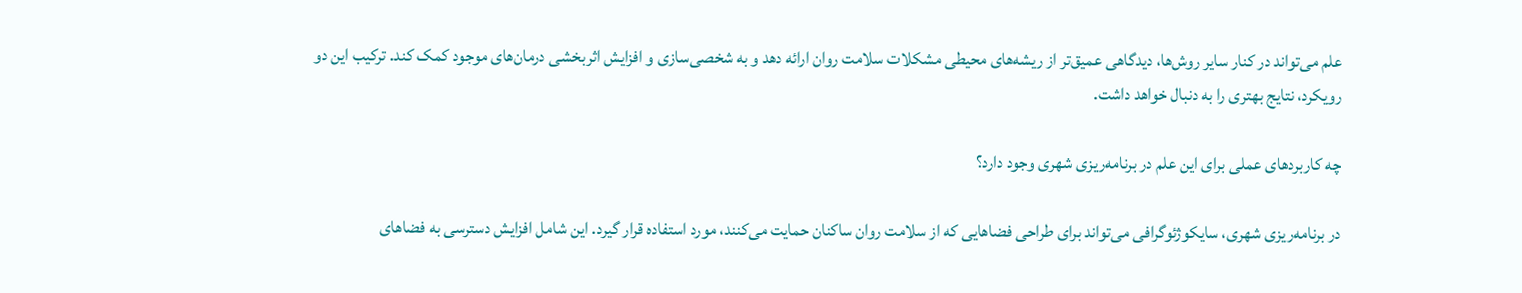علم می‌تواند در کنار سایر روش‌ها، دیدگاهی عمیق‌تر از ریشه‌های محیطی مشکلات سلامت روان ارائه دهد و به شخصی‌سازی و افزایش اثربخشی درمان‌های موجود کمک کند. ترکیب این دو رویکرد، نتایج بهتری را به دنبال خواهد داشت.

چه کاربردهای عملی برای این علم در برنامه‌ریزی شهری وجود دارد؟

در برنامه‌ریزی شهری، سایکوژئوگرافی می‌تواند برای طراحی فضاهایی که از سلامت روان ساکنان حمایت می‌کنند، مورد استفاده قرار گیرد. این شامل افزایش دسترسی به فضاهای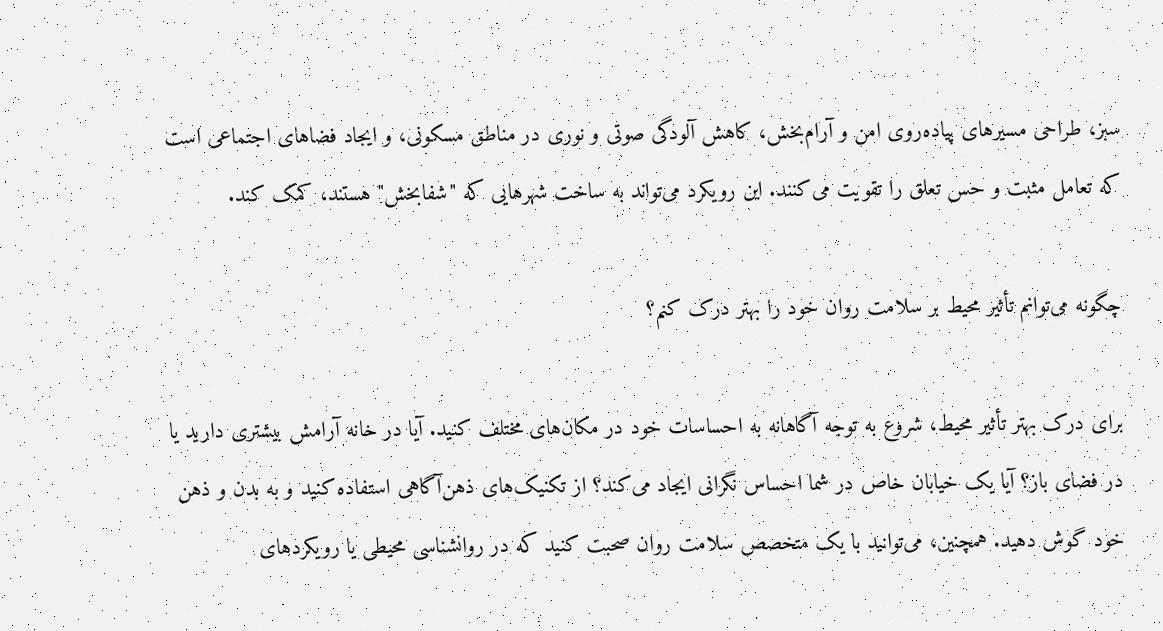سبز، طراحی مسیرهای پیاده‌روی امن و آرام‌بخش، کاهش آلودگی صوتی و نوری در مناطق مسکونی، و ایجاد فضاهای اجتماعی است که تعامل مثبت و حس تعلق را تقویت می‌کنند. این رویکرد می‌تواند به ساخت شهرهایی که "شفابخش" هستند، کمک کند.

چگونه می‌توانم تأثیر محیط بر سلامت روان خود را بهتر درک کنم؟

برای درک بهتر تأثیر محیط، شروع به توجه آگاهانه به احساسات خود در مکان‌های مختلف کنید. آیا در خانه آرامش بیشتری دارید یا در فضای باز؟ آیا یک خیابان خاص در شما احساس نگرانی ایجاد می‌کند؟ از تکنیک‌های ذهن‌آگاهی استفاده کنید و به بدن و ذهن خود گوش دهید. همچنین، می‌توانید با یک متخصص سلامت روان صحبت کنید که در روانشناسی محیطی یا رویکردهای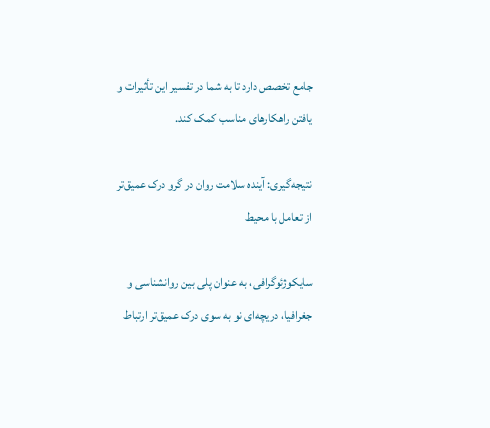جامع تخصص دارد تا به شما در تفسیر این تأثیرات و یافتن راهکارهای مناسب کمک کند.

نتیجه‌گیری: آینده سلامت روان در گرو درک عمیق‌تر از تعامل با محیط

سایکوژئوگرافی، به عنوان پلی بین روانشناسی و جغرافیا، دریچه‌ای نو به سوی درک عمیق‌تر ارتباط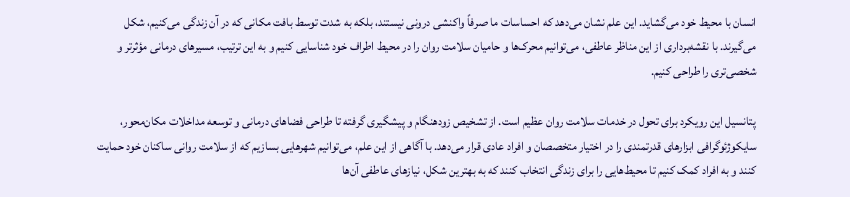انسان با محیط خود می‌گشاید. این علم نشان می‌دهد که احساسات ما صرفاً واکنشی درونی نیستند، بلکه به شدت توسط بافت مکانی که در آن زندگی می‌کنیم، شکل می‌گیرند. با نقشه‌برداری از این مناظر عاطفی، می‌توانیم محرک‌ها و حامیان سلامت روان را در محیط اطراف خود شناسایی کنیم و به این ترتیب، مسیرهای درمانی مؤثرتر و شخصی‌تری را طراحی کنیم.

پتانسیل این رویکرد برای تحول در خدمات سلامت روان عظیم است. از تشخیص زودهنگام و پیشگیری گرفته تا طراحی فضاهای درمانی و توسعه مداخلات مکان‌محور، سایکوژئوگرافی ابزارهای قدرتمندی را در اختیار متخصصان و افراد عادی قرار می‌دهد. با آگاهی از این علم، می‌توانیم شهرهایی بسازیم که از سلامت روانی ساکنان خود حمایت کنند و به افراد کمک کنیم تا محیط‌هایی را برای زندگی انتخاب کنند که به بهترین شکل، نیازهای عاطفی آن‌ها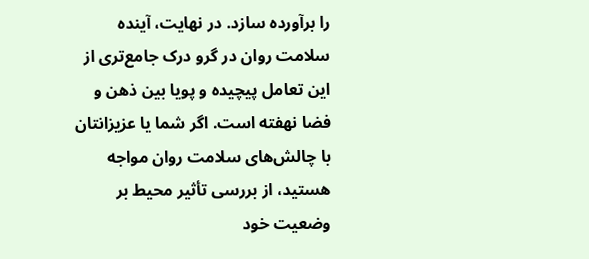را برآورده سازد. در نهایت، آینده سلامت روان در گرو درک جامع‌تری از این تعامل پیچیده و پویا بین ذهن و فضا نهفته است. اگر شما یا عزیزانتان با چالش‌های سلامت روان مواجه هستید، از بررسی تأثیر محیط بر وضعیت خود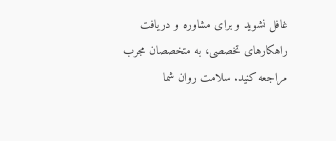غافل نشوید و برای مشاوره و دریافت راهکارهای تخصصی، به متخصصان مجرب مراجعه کنید. سلامت روان شما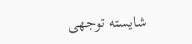شایسته توجهی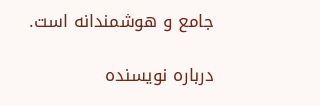جامع و هوشمندانه است.

درباره نویسنده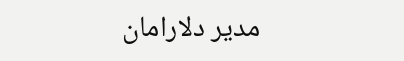مدیر دلارامان